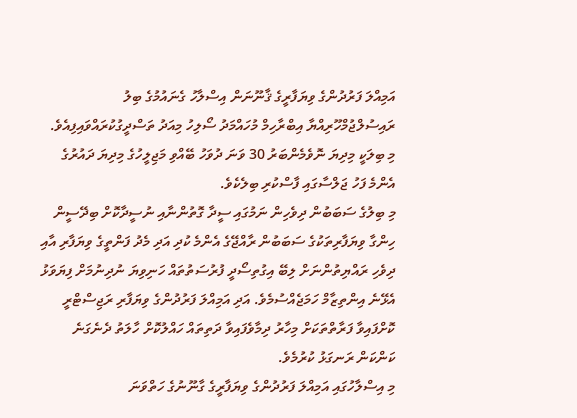އަމިއްލަ ފަރުދުންގެ ވިޔަފާރީގެ ޤާނޫނަން އިސްލާހު ގެނައުމުގެ ބިލު ރައިސުލްޖުމްހޫރިއްޔާ އިބްރާހިމް މުހައްމަދު ސޯލިހު މިއަދު ތަސްދީގުކުރައްވައިފިއެވެ.
މި ބިލަކީ މިދިޔަ ނޮވެމެންބަރު 30 ވަނަ ދުވަހު ބޭއްވި މަޖިލީހުގެ މިދިޔަ ދައުރުގެ އެންމެ ފަހު ޖަލްސާގައި ފާސްކުރި ބިލެކެވެ.
މި ބިލުގެ ސަބަބުން ދިވެހިން ނަމުގައި ސީދާ ގޮތުންނާއި ނުސީދާކޮށް ބިދޭސީން ހިންގާ ވިޔަފާރިތަކުގެ ސަބަބުން ރާއްޖޭގެ އެންމެ ކުދި އަދި މެދު ފަންތީގެ ވިޔަފާރި އާއި ދިވެހި ރައްޔިތުންނަށް ލިބޭ އިގުތިސޯދީ ފުރުސަތުތައް ހަނިވިޔަ ނުދިނުމަށް ފިޔަވަޅު އެޅޭނެ އިންތިޒާމް ހަމަޖެއްސުމެވެ. އަދި އަމިއްލަ ފަރުދުންގެ ވިޔަފާރި ރަޖިސްޓްރީ ކޮށްފައިވާ ފަރާތްތަކަށް މިހާރު ދިމާވެފައިވާ ދަތިތައް ހައްލުކޮށް ހާލަތު ދެނެގަނެ ކަންކަން ރަނގަޅު ކުރުމެވެ.
މި އިސްލާހުގައި އަމިއްލަ ފަރުދުންގެ ވިޔަފާރީގެ ގާނޫނުގެ ހަތްވަނަ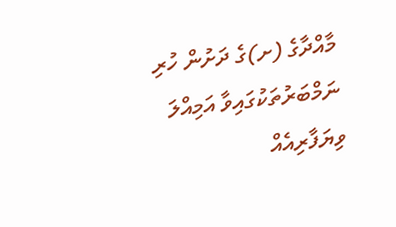މާއްދާގެ (ށ)ގެ ދަށުން ހުރި ނަމްބަރުތަކުގައިވާ އަމިއްލަ ވިޔަފާރިއެއް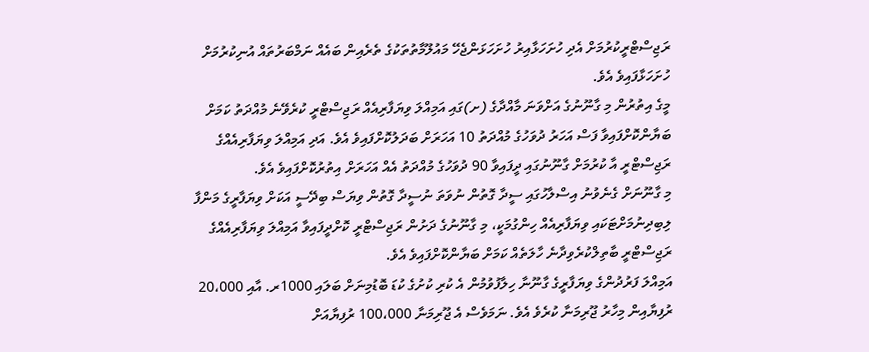ރަޖިސްޓްރީކުރުމަށް އެދި ހުށަހަޅާއިރު ހުށަހަޅަންޖެހޭ މައުލޫމާތުތަކުގެ ތެރެއިން ބައެއް ނަމްބަރުތައް އުނިކުރުމަށް ހުށަހަޅާފައިވެ އެވެ.
މީގެ އިތުރުން މި ގާނޫނުގެ އަށްވަނަ މާއްދާގެ (ށ)ގައި އަމިއްލަ ވިޔަފާރިއެއް ރަޖިސްޓްރީ ކުރެވޭނެ މުއްދަތު ކަމަށް ބަޔާންކޮށްފައިވާ ފަސް އަހަރު ދުވަހުގެ މުއްދަތު 10 އަހަރަށް ބަދަލުކޮށްފައިވެ އެވެ. އަދި އަމިއްލަ ވިޔަފާރިއެއްގެ ރަޖިސްޓްރީ އާ ކުރުމަށް ގާނޫނުގައި ދީފައިވާ 90 ދުވަހުގެ މުއްދަތު އެއް އަހަރަށް އިތުރުކޮށްފައިވެ އެވެ.
މި ގާނޫނަށް ގެނެވުނު އިސްލާހުގައި ސީދާ ގޮތުން ނުވަތަ ނުސީދާ ގޮތުން ވިޔަސް ބިދޭސީ އަކަށް ވިޔަފާރީގެ މަންފާ ލިބިދިނުމަށްޓަކައި ވިޔަފާރިއެއް ހިންގުމަކީ، މި ގާނޫނުގެ ދަށުން ރަޖިސްޓްރީ ކޮށްދީފައިވާ އަމިއްލަ ވިޔަފާރިއެއްގެ ރަޖިސްޓްރީ ބާތިލްކުރެވިދާނެ ހާލަތެއް ކަމަށް ބަޔާންކޮށްފައިވެ އެވެ.
އަމިއްލަ ފަރުދުންގެ ވިޔަފާރީގެ ގާނޫނާ ހިލާފުވުމުން އެ ކުރި ކުށުގެ ކުޑަ ބޮޑުމިނަށް ބަލައި 1000ރ. އާއި 20،000 ރުފިޔާއިން މިހާރު ޖޫރިމަނާ ކުރެވެ އެވެ. ނަމަވެސް އެ ޖޫރިމަނާ 100،000 ރުފިޔާއަށް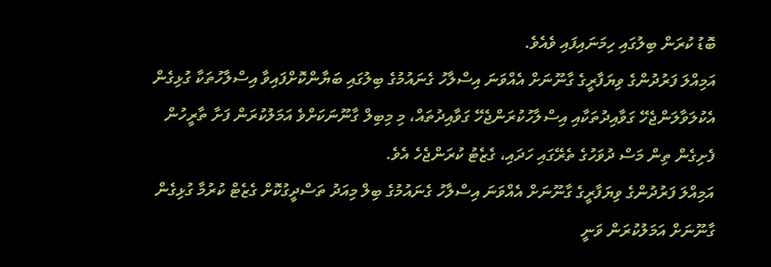ބޮޑު ކުރަން ބިލުގައި ހިމަނައިފައި ވެއެވެ.
އަމިއްލަ ފަރުދުންގެ ވިޔަފާރީގެ ގާނޫނަށް އެއްވަނަ އިސްލާހު ގެނައުމުގެ ބިލުގައި ބަޔާންކޮށްފައިވާ އިސްލާހުތަކާ ގުޅިގެން އެކުލަވާލަންޖެހޭ ގަވާއިދުތަކާއި އިސްލާހުކުރަންޖެހޭ ގަވާއިދުތައް، މި މިބިލް ގާނޫނަކަށްވެ އަމަލުކުރަން ފަށާ ތާރީހުން ފެށިގެން ތިން މަސް ދުވަހުގެ ތެރޭގައި ހަދައި، ގެޒެޓު ކުރަންޖެހެ އެވެ.
އަމިއްލަ ފަރުދުންގެ ވިޔަފާރީގެ ގާނޫނަށް އެއްވަނަ އިސްލާހު ގެނައުމުގެ ބިލް މިއަދު ތަސްދީގުކޮށް ގެޒެޓް ކުރުމާ ގުޅިގެން ގާނޫނަށް އަމަލުކުރަން ވަނީ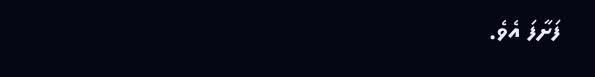ފަށާފަ އެވެ.